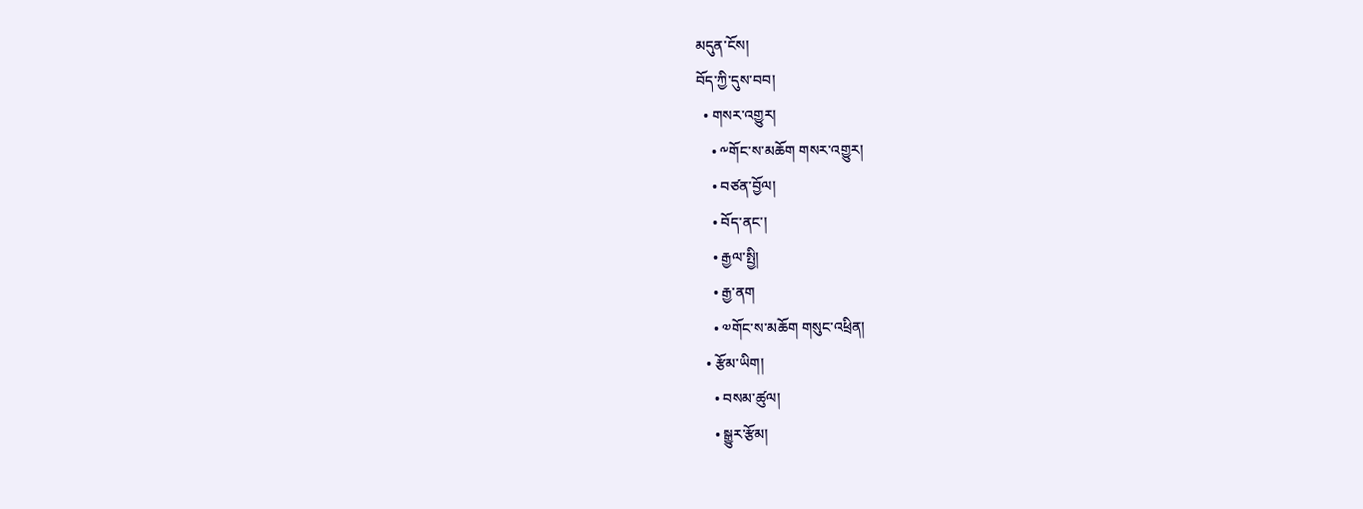མདུན་ངོས།
བོད་ཀྱི་དུས་བབ།
  • གསར་འགྱུར།
    • ༸གོང་ས་མཆོག གསར་འགྱུར།
    • བཙན་བྱོལ།
    • བོད་ནང་།
    • རྒྱལ་སྤྱི།
    • རྒྱ་ནག
    • ༧གོང་ས་མཆོག གསུང་འཕྲིན།
  • རྩོམ་ཡིག།
    • བསམ་ཚུལ།
    • སྒྱུར་རྩོམ།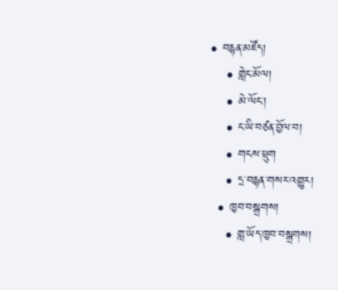• བརྙན་མཛོད།
    • གླེང་མོལ།
    • མེ་ལོང་།
    • ང་ཡི་བཙན་བྱོལ་བ།
    • གངས་ཕྲུག
    • དྲ་བརྙན་གསར་འགྱུར།
  • ཁྱབ་བསྒྲགས།
    • གླ་ཡོད་ཁྱབ་བསྒྲགས།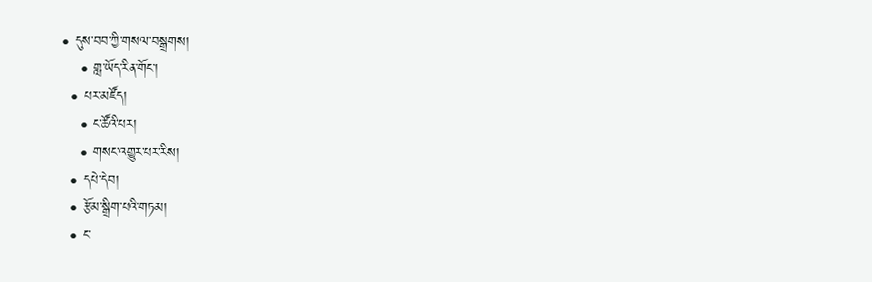• དུས་བབ་ཀྱི་གསལ་བསྒྲགས།
    • གླ་ཡོད་རིན་གོང་།
  • པར་མཛོད།
    • ང་ཚོའི་པར།
    • གསང་འགྱུར་པར་རིས།
  • དཔེ་དེབ།
  • རྩོམ་སྒྲིག་པའི་གཏམ།
  • ང་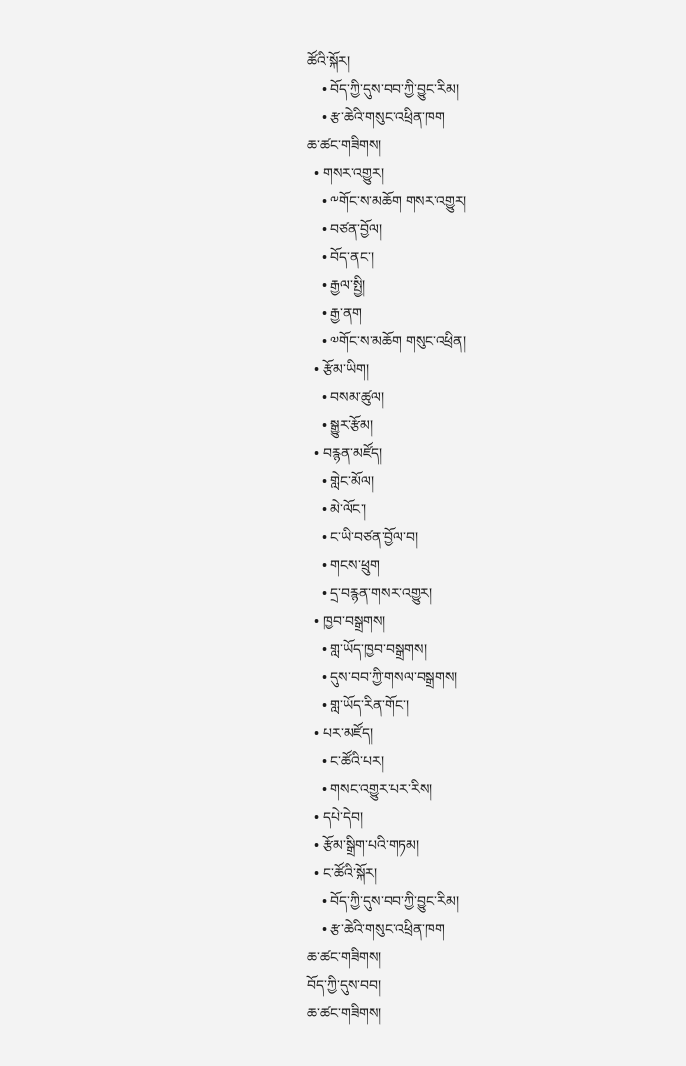ཚོའི་སྐོར།
    • བོད་ཀྱི་དུས་བབ་ཀྱི་བྱུང་རིམ།
    • རྩ་ཆེའི་གསུང་འཕྲིན་ཁག
ཆ་ཚང་གཟིགས།
  • གསར་འགྱུར།
    • ༸གོང་ས་མཆོག གསར་འགྱུར།
    • བཙན་བྱོལ།
    • བོད་ནང་།
    • རྒྱལ་སྤྱི།
    • རྒྱ་ནག
    • ༧གོང་ས་མཆོག གསུང་འཕྲིན།
  • རྩོམ་ཡིག།
    • བསམ་ཚུལ།
    • སྒྱུར་རྩོམ།
  • བརྙན་མཛོད།
    • གླེང་མོལ།
    • མེ་ལོང་།
    • ང་ཡི་བཙན་བྱོལ་བ།
    • གངས་ཕྲུག
    • དྲ་བརྙན་གསར་འགྱུར།
  • ཁྱབ་བསྒྲགས།
    • གླ་ཡོད་ཁྱབ་བསྒྲགས།
    • དུས་བབ་ཀྱི་གསལ་བསྒྲགས།
    • གླ་ཡོད་རིན་གོང་།
  • པར་མཛོད།
    • ང་ཚོའི་པར།
    • གསང་འགྱུར་པར་རིས།
  • དཔེ་དེབ།
  • རྩོམ་སྒྲིག་པའི་གཏམ།
  • ང་ཚོའི་སྐོར།
    • བོད་ཀྱི་དུས་བབ་ཀྱི་བྱུང་རིམ།
    • རྩ་ཆེའི་གསུང་འཕྲིན་ཁག
ཆ་ཚང་གཟིགས།
བོད་ཀྱི་དུས་བབ།
ཆ་ཚང་གཟིགས།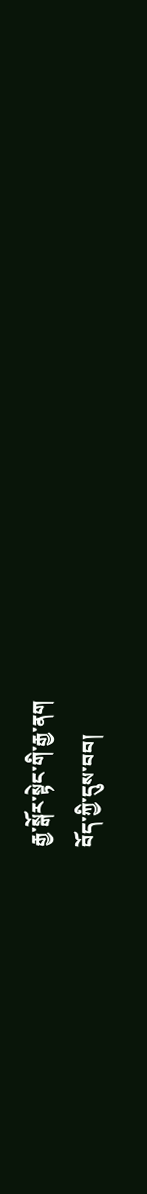རྒྱ་སྒོར་སྟེང་གི་རྒྱ་ནག
བོད་ཀྱི་དུས་བབ།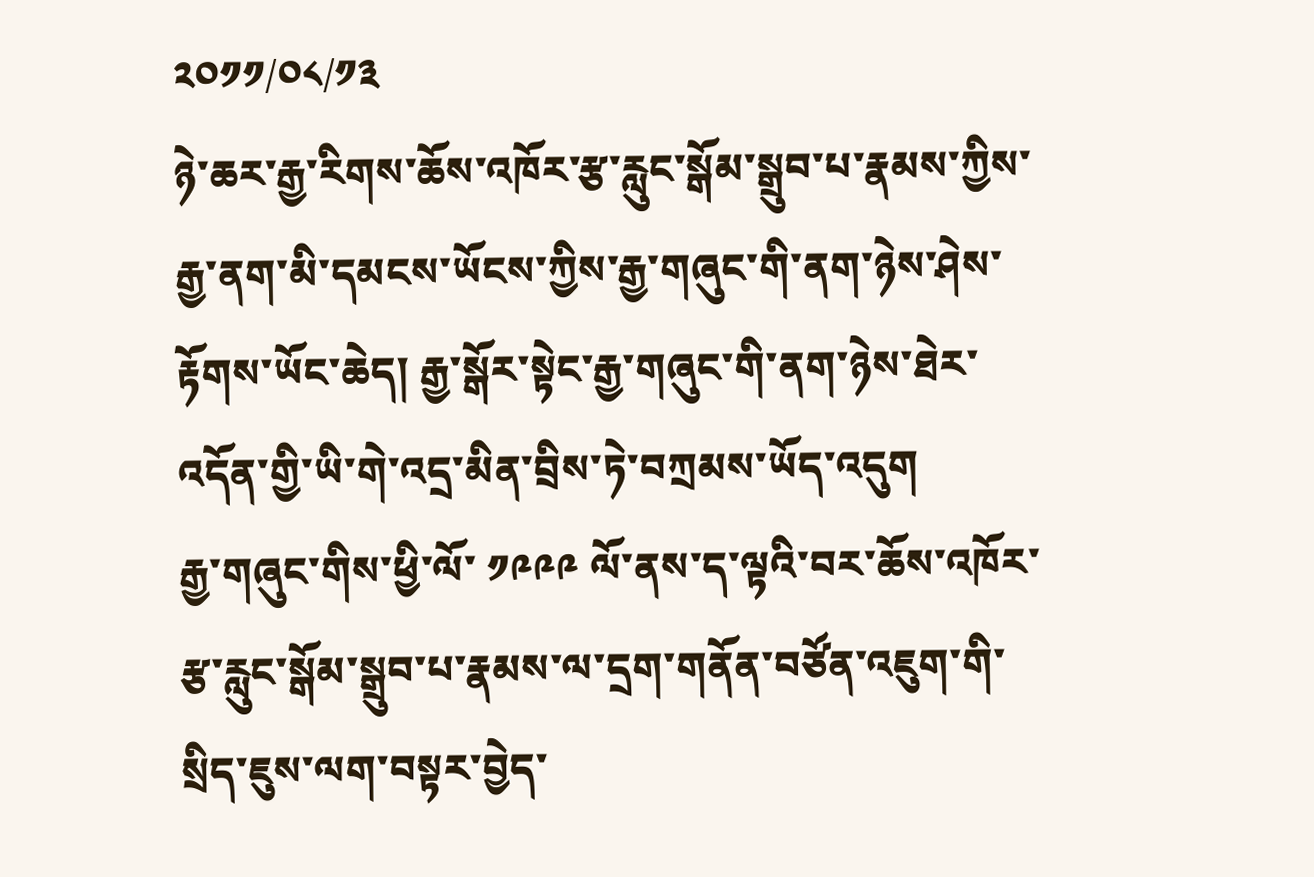༢༠༡༡/༠༨/༡༣
ཉེ་ཆར་རྒྱ་རིགས་ཆོས་འཁོར་རྩ་རླུང་སྒོམ་སྒྲུབ་པ་རྣམས་ཀྱིས་རྒྱ་ནག་མི་དམངས་ཡོངས་ཀྱིས་རྒྱ་གཞུང་གི་ནག་ཉེས་ཤེས་རྟོགས་ཡོང་ཆེད། རྒྱ་སྒོར་སྟེང་རྒྱ་གཞུང་གི་ནག་ཉེས་ཐེར་འདོན་གྱི་ཡི་གེ་འདྲ་མིན་བྲིས་ཏེ་བཀྲམས་ཡོད་འདུག
རྒྱ་གཞུང་གིས་ཕྱི་ལོ་ ༡༩༩༩ ལོ་ནས་ད་ལྟའི་བར་ཆོས་འཁོར་རྩ་རླུང་སྒོམ་སྒྲུབ་པ་རྣམས་ལ་དྲག་གནོན་བཙོན་འཇུག་གི་སྲིད་ཇུས་ལག་བསྟར་བྱེད་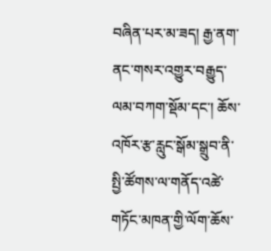བཞིན་པར་མ་ཟད། རྒྱ་ནག་ནང་གསར་འགྱུར་བརྒྱུད་ལམ་བཀག་སྡོམ་དང་། ཆོས་འཁོར་རྩ་རླུང་སྒོམ་སྒྲུབ་ནི་སྤྱི་ཚོགས་ལ་གནོད་འཚེ་གཏོང་མཁན་གྱི་ལོག་ཆོས་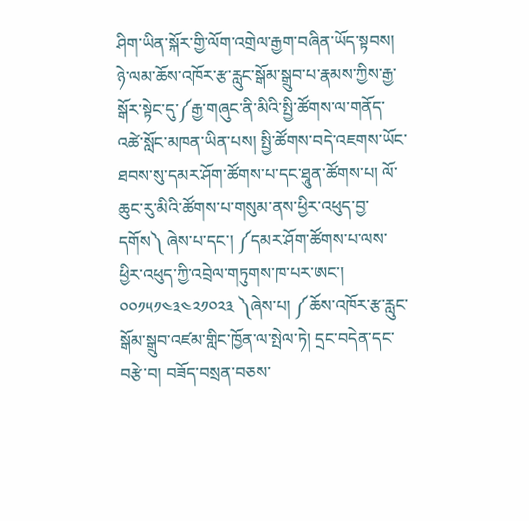ཤིག་ཡིན་སྐོར་གྱི་ལོག་འགྲེལ་རྒྱག་བཞིན་ཡོད་སྟབས། ཉེ་ལམ་ཆོས་འཁོར་རྩ་རླུང་སྒོམ་སྒྲུབ་པ་རྣམས་ཀྱིས་རྒྱ་སྒོར་སྟེང་དུ་༼རྒྱ་གཞུང་ནི་མིའི་སྤྱི་ཚོགས་ལ་གནོད་འཚེ་སློང་མཁན་ཡིན་པས། སྤྱི་ཚོགས་བདེ་འཇགས་ཡོང་ཐབས་སུ་དམར་ཤོག་ཚོགས་པ་དང་ཐཱུན་ཚོགས་པ། ལོ་ཆུང་རུ་མིའི་ཚོགས་པ་གསུམ་ནས་ཕྱིར་འཕུད་བྱ་དགོས༽ ཞེས་པ་དང་། ༼དམར་ཤོག་ཚོགས་པ་ལས་ཕྱིར་འཕུད་ཀྱི་འབྲེལ་གཏུགས་ཁ་པར་ཨང་། ༠༠༡༥༡༤༣༤༢༡༠༢༣ ༽ཞེས་པ། ༼ཆོས་འཁོར་རྩ་རླུང་སྒོམ་སྒྲུབ་འཛམ་གླིང་ཁྱོན་ལ་སྤེལ་ཏེ། དྲང་བདེན་དང་བརྩེ་བ། བཟོད་བསྲན་བཅས་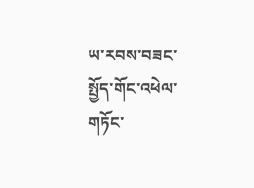ཡ་རབས་བཟང་སྤྱོད་གོང་འཕེལ་གཏོང་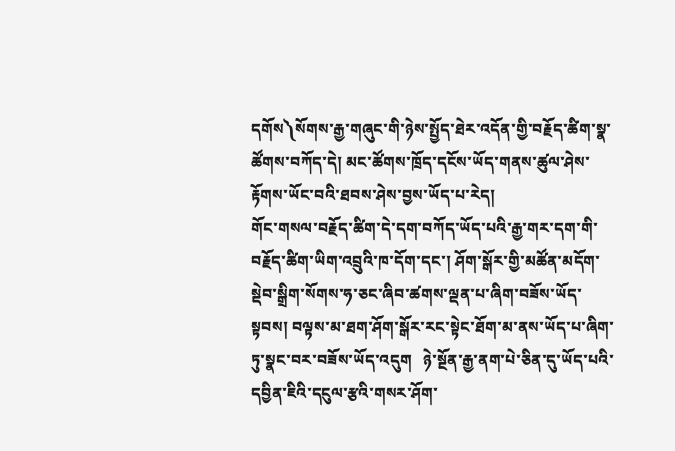དགོས༽སོགས་རྒྱ་གཞུང་གི་ཉེས་སྤྱོད་ཐེར་འདོན་གྱི་བརྗོད་ཚིག་སྣ་ཚོགས་བཀོད་དེ། མང་ཚོགས་ཁྲོད་དངོས་ཡོད་གནས་ཚུལ་ཤེས་རྟོགས་ཡོང་བའི་ཐབས་ཤེས་བྱས་ཡོད་པ་རེད།
གོང་གསལ་བརྗོད་ཚིག་དེ་དག་བཀོད་ཡོད་པའི་རྒྱ་གར་དག་གི་བརྗོད་ཚིག་ཡིག་འབྲུའི་ཁ་དོག་དང་། ཤོག་སྒོར་གྱི་མཚོན་མདོག་སྡེབ་སྒྲིག་སོགས་ཧ་ཅང་ཞིབ་ཚགས་ལྡན་པ་ཞིག་བཟོས་ཡོད་སྟབས། བལྟས་མ་ཐག་ཤོག་སྒོར་རང་སྟེང་ཐོག་མ་ནས་ཡོད་པ་ཞིག་ཏུ་སྣང་བར་བཟོས་ཡོད་འདུག   ཉེ་སྔོན་རྒྱ་ནག་པེ་ཅིན་དུ་ཡོད་པའི་དབྱིན་ཇིའི་དངུལ་རྩའི་གསར་ཤོག་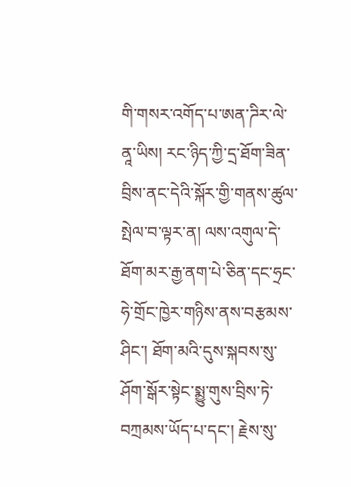གི་གསར་འགོད་པ་ཨན་ཌིར་ལེ་ནཱ་ཡིས། རང་ཉིད་ཀྱི་དྲ་ཐོག་ཟིན་བྲིས་ནང་དེའི་སྐོར་གྱི་གནས་ཚུལ་སྤེལ་བ་ལྟར་ན། ལས་འགུལ་དེ་ཐོག་མར་རྒྱ་ནག་པེ་ཅིན་དང་ཧྲང་ཧེ་གྲོང་ཁྱེར་གཉིས་ནས་བརྩམས་ཤིང་། ཐོག་མའི་དུས་སྐབས་སུ་ཤོག་སྒོར་སྟེང་སྨྱུ་གུས་བྲིས་ཏེ་བཀྲམས་ཡོད་པ་དང་། རྗེས་སུ་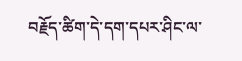བརྗོད་ཚིག་དེ་དག་དཔར་ཤིང་ལ་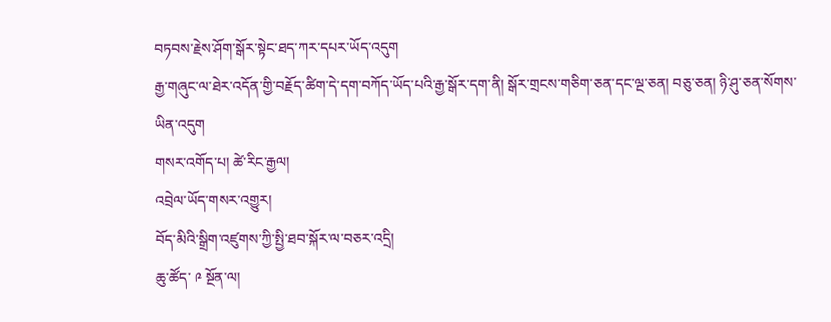བཏབས་རྗེས་ཤོག་སྒོར་སྟེང་ཐད་ཀར་དཔར་ཡོད་འདུག
རྒྱ་གཞུང་ལ་ཐེར་འདོན་གྱི་བརྗོད་ཚིག་དེ་དག་བཀོད་ཡོད་པའི་རྒྱ་སྒོར་དག་ནི། སྒོར་གྲངས་གཅིག་ཅན་དང་ལྔ་ཅན། བཅུ་ཅན། ཉི་ཤུ་ཅན་སོགས་ཡིན་འདུག
གསར་འགོད་པ། ཚེ་རིང་རྒྱལ།
འབྲེལ་ཡོད་གསར་འགྱུར།
བོད་མིའི་སྒྲིག་འཛུགས་ཀྱི་སྤྱི་ཐབ་སྐོར་ལ་བཅར་འདྲི།
ཆུ་ཚོད་ ༩ སྔོན་ལ།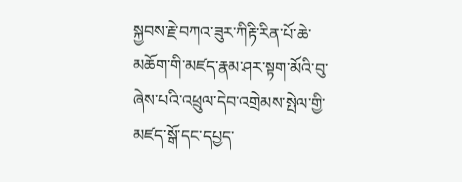སྐྱབས་རྗེ་བཀའ་ཟུར་ཀིརྟི་རིན་པོ་ཆེ་མཆོག་གི་མཛད་རྣམ་ཤར་སྟག་མོའི་བུ་ཞེས་པའི་འཕྲུལ་དེབ་འགྲེམས་སྤེལ་གྱི་མཛད་སྒོ་དང་དཔྱད་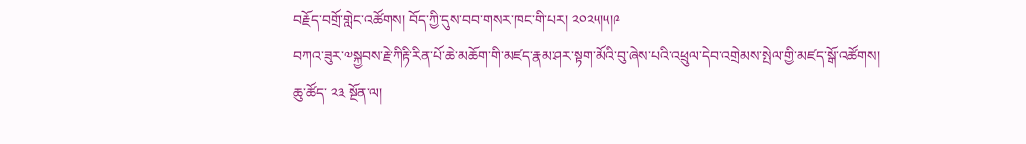བརྗོད་བགྲོ་གླེང་འཚོགས། བོད་ཀྱི་དུས་བབ་གསར་ཁང་གི་པར། ༢༠༢༥།༥།༩
བཀའ་ཟུར་༧སྐྱབས་རྗེ་ཀིརྟི་རིན་པོ་ཆེ་མཆོག་གི་མཛད་རྣམ་ཤར་སྟག་མོའི་བུ་ཞེས་པའི་འཕྲུལ་དེབ་འགྲེམས་སྤེལ་གྱི་མཛད་སྒོ་འཚོགས།
ཆུ་ཚོད་ ༢༣ སྔོན་ལ།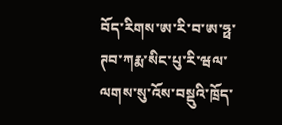བོད་རིགས་ཨ་རི་བ་ཨ་ཧྥ་ཊབ་ཀརྨ་སིང་པུ་རི་ཝལ་ལགས་སུ་འོས་བསྡུའི་ཁྲོད་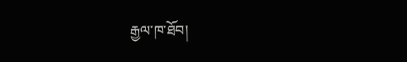རྒྱལ་ཁ་ཐོབ།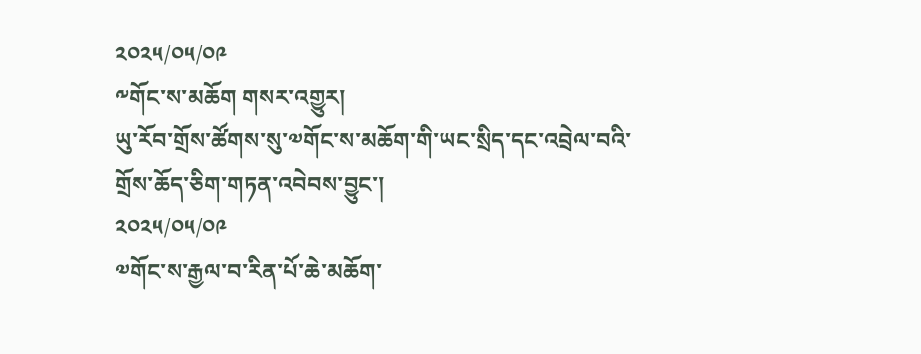༢༠༢༥/༠༥/༠༩
༸གོང་ས་མཆོག གསར་འགྱུར།
ཡུ་རོབ་གྲོས་ཚོགས་སུ་༧གོང་ས་མཆོག་གི་ཡང་སྲིད་དང་འབྲེལ་བའི་གྲོས་ཆོད་ཅིག་གཏན་འབེབས་བྱུང་།
༢༠༢༥/༠༥/༠༩
༧གོང་ས་རྒྱལ་བ་རིན་པོ་ཆེ་མཆོག་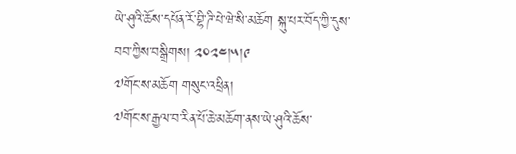ཡེ་ཤུའི་ཆོས་དཔོན་རོ་བྷི་ཌི་པེ་ཝེ་སི་མཆོག སྐུ་པར་བོད་ཀྱི་དུས་བབ་ཀྱིས་བསྒྲིགས། ༢༠༢༤།༥།༩
༧གོང་ས་མཆོག གསུང་འཕྲིན།
༧གོང་ས་རྒྱལ་བ་རིན་པོ་ཆེ་མཆོག་ནས་ཡེ་ཤུའི་ཆོས་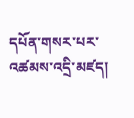དཔོན་གསར་པར་འཚམས་འདྲི་མཛད།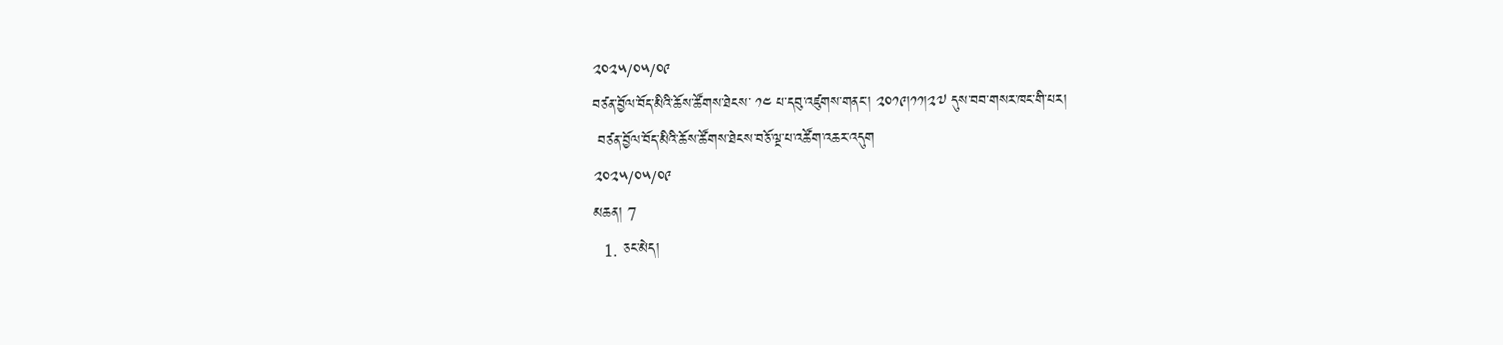༢༠༢༥/༠༥/༠༩
བཙན་བྱོལ་བོད་མིའི་ཆོས་ཚོགས་ཐེངས་ ༡༤ པ་དབུ་འཛུགས་གནང་། ༢༠༡༩།༡༡།༢༧ དུས་བབ་གསར་ཁང་གི་པར།
 བཙན་བྱོལ་བོད་མིའི་ཆོས་ཚོགས་ཐེངས་བཅོ་ལྔ་པ་འཚོག་འཆར་འདུག
༢༠༢༥/༠༥/༠༩
མཆན། 7
  1. ཅང་མེད།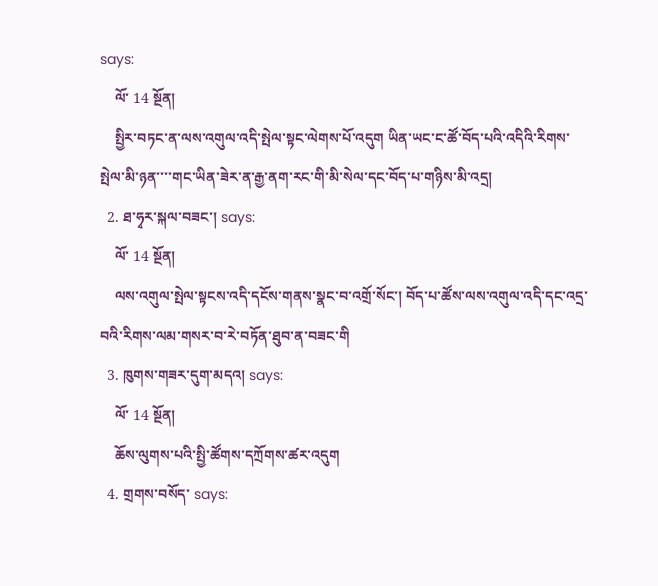says:
    ལོ་ 14 སྔོན།
    སྤྱིར་བཏང་ན་ལས་འགུལ་འདི་སྤེལ་སྟང་ལེགས་པོ་འདུག ཡིན་ཡང་ང་ཚོ་བོད་པའི་འདིའི་རིགས་སྤེལ་མི་ཉན་་་་གང་ཡིན་ཟེར་ན་རྒྱ་ནག་རང་གི་མི་སེལ་དང་བོད་པ་གཉིས་མི་འདྲ།
  2. ཐ་ཧྭར་སྐལ་བཟང་། says:
    ལོ་ 14 སྔོན།
    ལས་འགུལ་སྤེལ་སྟངས་འདི་དངོས་གནས་སྣང་བ་འགྲོ་སོང་། བོད་པ་ཚོས་ལས་འགུལ་འདི་དང་འདྲ་བའི་རིགས་ལམ་གསར་བ་རེ་བཏོན་ཐུབ་ན་བཟང་གི
  3. ཁུགས་གཟར་དུག་མདའ། says:
    ལོ་ 14 སྔོན།
    ཆོས་ལུགས་པའི་སྤྱི་ཚོགས་དཀྲོགས་ཚར་འདུག
  4. གྲགས་བསོད་ says: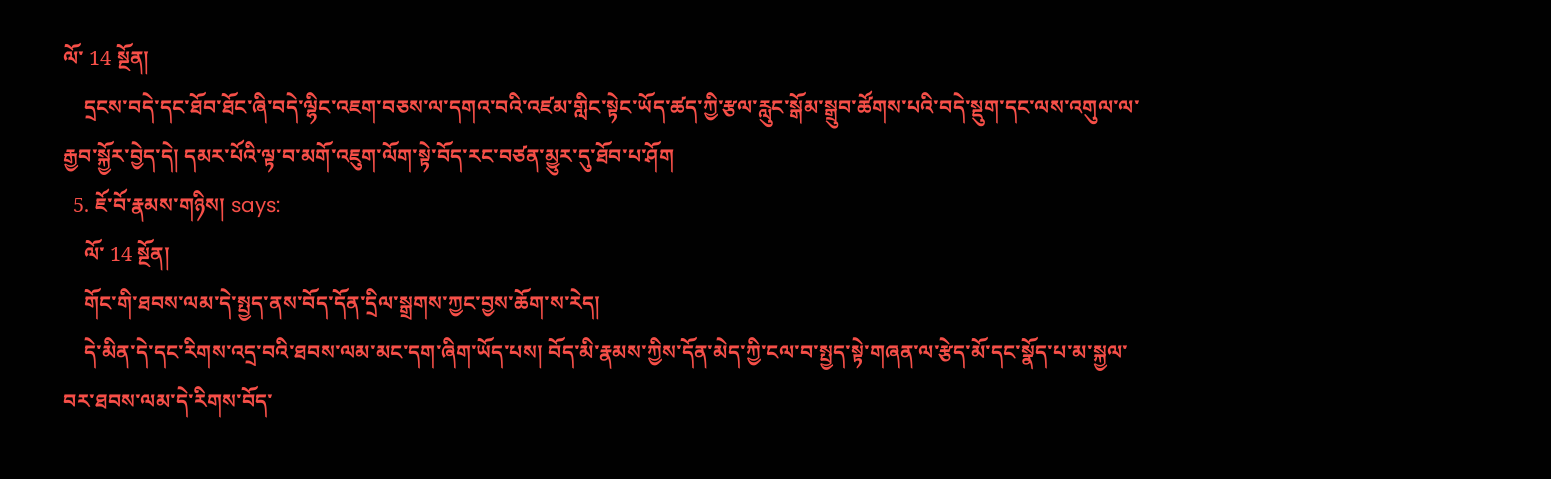ལོ་ 14 སྔོན།
    དྲངས་བདེ་དང་ཐོབ་ཐོང་ཞི་བདེ་ལྷིང་འཇག་བཅས་ལ་དགའ་བའི་འཛམ་གླིང་སྟེང་ཡོད་ཚད་ཀྱི་རྩལ་རླུང་སྒོམ་སྒྲུབ་ཚོགས་པའི་བདེ་སྡུག་དང་ལས་འགུལ་ལ་རྒྱབ་སྐྱོར་བྱེད་དེ། དམར་པོའི་ལྟ་བ་མགོ་འཇུག་ལོག་སྟེ་བོད་རང་བཙན་མྱུར་དུ་ཐོབ་པ་ཤོག
  5. ཇོ་བོ་རྣམས་གཉིས། says:
    ལོ་ 14 སྔོན།
    གོང་གི་ཐབས་ལམ་དེ་སྤྱད་ནས་བོད་དོན་དྲིལ་སྒྲགས་ཀྱང་བྱས་ཆོག་ས་རེད།
    དེ་མིན་དེ་དང་རིགས་འདྲ་བའི་ཐབས་ལམ་མང་དག་ཞིག་ཡོད་པས། བོད་མི་རྣམས་ཀྱིས་དོན་མེད་ཀྱི་ངལ་བ་སྤྱད་སྟེ་གཞན་ལ་རྩེད་མོ་དང་སྣོད་པ་མ་སྐྱལ་བར་ཐབས་ལམ་དེ་རིགས་བོད་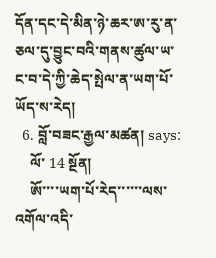དོན་དང་དེ་མིན་ཉེ་ཆར་ཨ་རུ་ན་ཅལ་དུ་བྱུང་བའི་གནས་ཚུལ་ཡ་ང་བ་དེ་ཀྱི་ཆེད་སྤེལ་ན་ཡག་པོ་ཡོད་ས་རེད།
  6. བློ་བཟང་རྒྱལ་མཚན། says:
    ལོ་ 14 སྔོན།
    ཨོ་་་་ཡག་པོ་རེད་་་་་་ལས་འགོལ་འདི་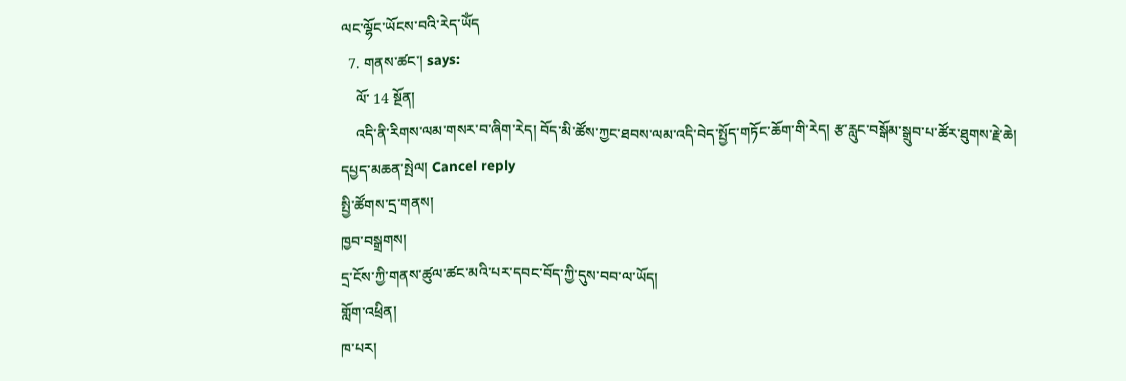ལང་ལྷོང་ཡོངས་བའི་རེད་ཡོཾད
  7. གནས་ཚང་། says:
    ལོ་ 14 སྔོན།
    འདི་ནི་རིགས་ལམ་གསར་བ་ཞིག་རེད། བོད་མི་ཚོས་ཀྱང་ཐབས་ལམ་འདི་བེད་སྤྱོད་གཏོང་ཆོག་གི་རེད། རྩ་རླུང་བསྒོམ་སྒྲུབ་པ་ཚོར་ཐུགས་རྗེ་ཆེ།
དཔྱད་མཆན་སྤེལ། Cancel reply
སྤྱི་ཚོགས་དྲ་གནས།
ཁྱབ་བསྒྲགས།
དྲ་ངོས་ཀྱི་གནས་ཚུལ་ཚང་མའི་པར་དབང་བོད་ཀྱི་དུས་བབ་ལ་ཡོད།
གློག་འཕྲིན།
ཁ་པར།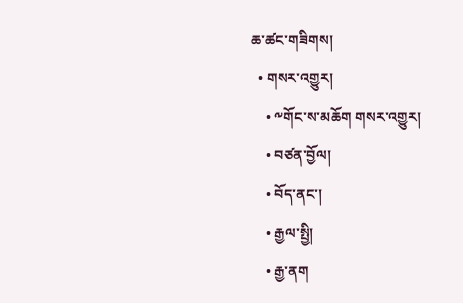ཆ་ཚང་གཟིགས།
  • གསར་འགྱུར།
    • ༸གོང་ས་མཆོག གསར་འགྱུར།
    • བཙན་བྱོལ།
    • བོད་ནང་།
    • རྒྱལ་སྤྱི།
    • རྒྱ་ནག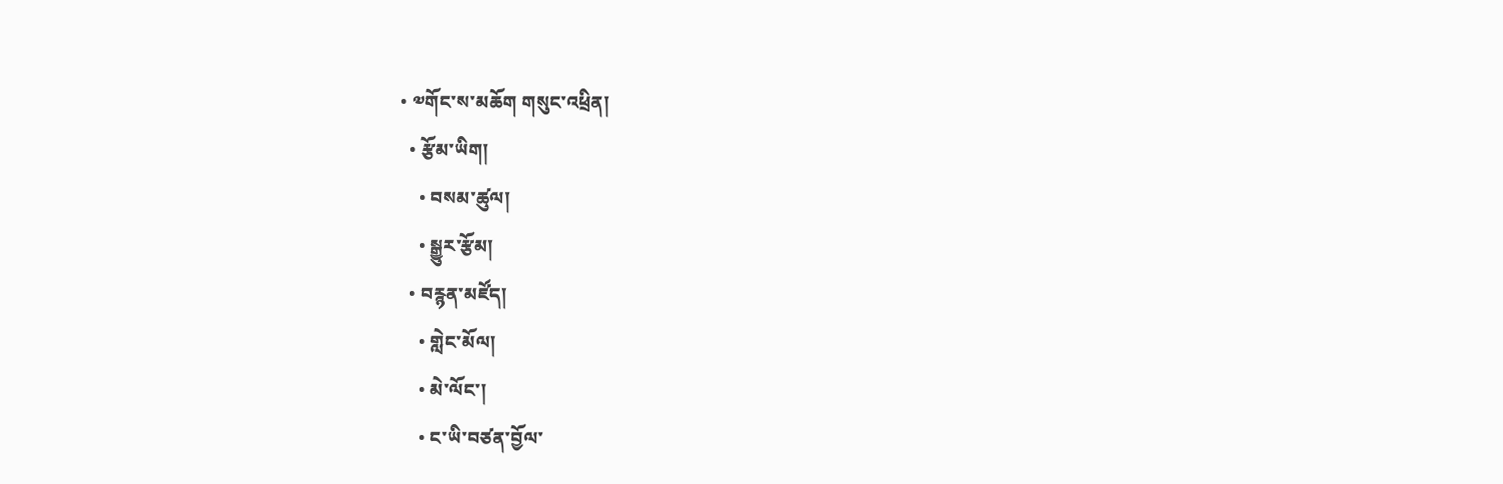• ༧གོང་ས་མཆོག གསུང་འཕྲིན།
  • རྩོམ་ཡིག།
    • བསམ་ཚུལ།
    • སྒྱུར་རྩོམ།
  • བརྙན་མཛོད།
    • གླེང་མོལ།
    • མེ་ལོང་།
    • ང་ཡི་བཙན་བྱོལ་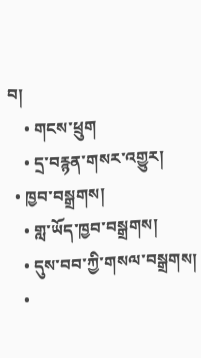བ།
    • གངས་ཕྲུག
    • དྲ་བརྙན་གསར་འགྱུར།
  • ཁྱབ་བསྒྲགས།
    • གླ་ཡོད་ཁྱབ་བསྒྲགས།
    • དུས་བབ་ཀྱི་གསལ་བསྒྲགས།
    •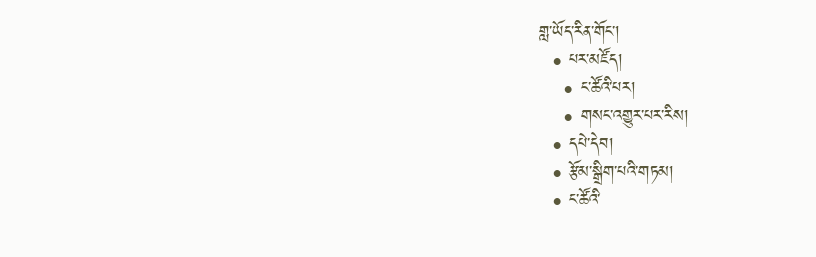གླ་ཡོད་རིན་གོང་།
  • པར་མཛོད།
    • ང་ཚོའི་པར།
    • གསང་འགྱུར་པར་རིས།
  • དཔེ་དེབ།
  • རྩོམ་སྒྲིག་པའི་གཏམ།
  • ང་ཚོའི་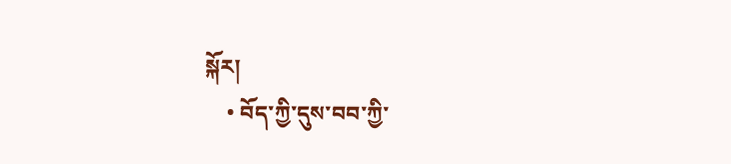སྐོར།
    • བོད་ཀྱི་དུས་བབ་ཀྱི་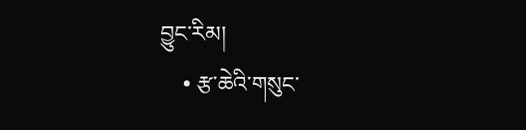བྱུང་རིམ།
    • རྩ་ཆེའི་གསུང་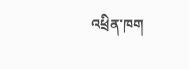འཕྲིན་ཁག